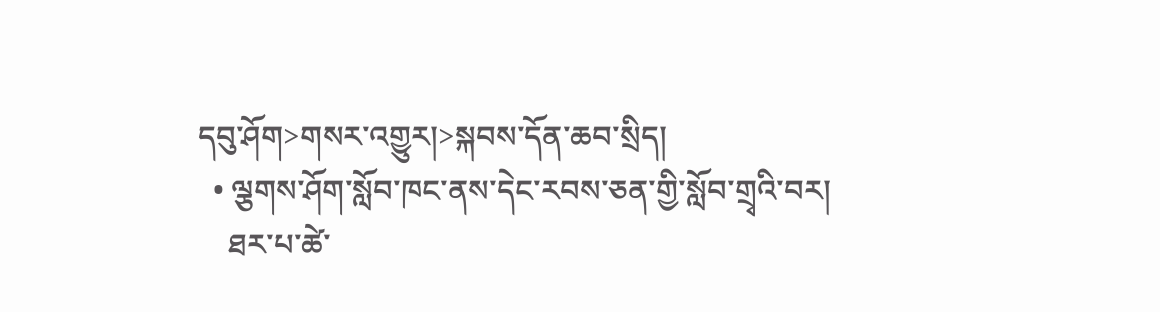དབུ་ཤོག>གསར་འགྱུར།>སྐབས་དོན་ཆབ་སྲིད།
  • ལྕགས་ཤོག་སློབ་ཁང་ནས་དེང་རབས་ཅན་གྱི་སློབ་གྲྭའི་བར།
    ཐར་པ་ཚེ་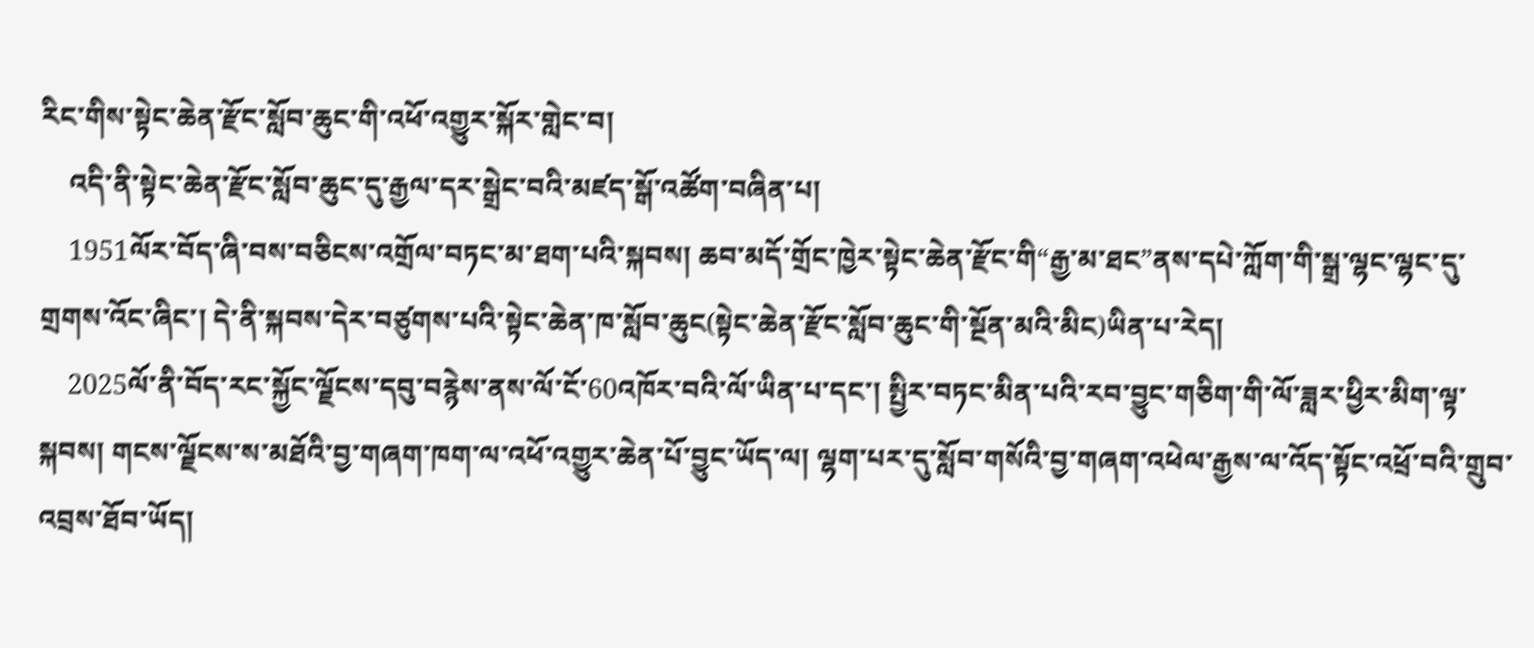རིང་གིས་སྟེང་ཆེན་རྫོང་སློབ་ཆུང་གི་འཕོ་འགྱུར་སྐོར་གླེང་བ།
    འདི་ནི་སྟེང་ཆེན་རྫོང་སློབ་ཆུང་དུ་རྒྱལ་དར་སྒྲེང་བའི་མཛད་སྒོ་འཚོག་བཞིན་པ།
    1951ལོར་བོད་ཞི་བས་བཅིངས་འགྲོལ་བཏང་མ་ཐག་པའི་སྐབས། ཆབ་མདོ་གྲོང་ཁྱེར་སྟེང་ཆེན་རྫོང་གི“རྒྱ་མ་ཐང”ནས་དཔེ་ཀློག་གི་སྒྲ་ལྷང་ལྷང་དུ་གྲགས་འོང་ཞིང་། དེ་ནི་སྐབས་དེར་བཙུགས་པའི་སྟེང་ཆེན་ཁ་སློབ་ཆུང(སྟེང་ཆེན་རྫོང་སློབ་ཆུང་གི་སྔོན་མའི་མིང)ཡིན་པ་རེད།
    2025ལོ་ནི་བོད་རང་སྐྱོང་ལྗོངས་དབུ་བརྙེས་ནས་ལོ་ངོ་60འཁོར་བའི་ལོ་ཡིན་པ་དང་། སྤྱིར་བཏང་མིན་པའི་རབ་བྱུང་གཅིག་གི་ལོ་ཟླར་ཕྱིར་མིག་ལྟ་སྐབས། གངས་ལྗོངས་ས་མཐོའི་བྱ་གཞག་ཁག་ལ་འཕོ་འགྱུར་ཆེན་པོ་བྱུང་ཡོད་ལ། ལྷག་པར་དུ་སློབ་གསོའི་བྱ་གཞག་འཕེལ་རྒྱས་ལ་འོད་སྟོང་འཕྲོ་བའི་གྲུབ་འབྲས་ཐོབ་ཡོད།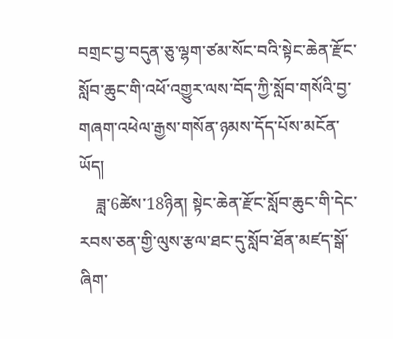བགྲང་བྱ་བདུན་ཅུ་ལྷག་ཙམ་སོང་བའི་སྟེང་ཆེན་རྫོང་སློབ་ཆུང་གི་འཕོ་འགྱུར་ལས་བོད་ཀྱི་སློབ་གསོའི་བྱ་གཞག་འཕེལ་རྒྱས་གསོན་ཉམས་དོད་པོས་མངོན་ཡོད།
    ཟླ་6ཚེས་18ཉིན། སྟེང་ཆེན་རྫོང་སློབ་ཆུང་གི་དེང་རབས་ཅན་གྱི་ལུས་རྩལ་ཐང་དུ་སློབ་ཐོན་མཛད་སྒོ་ཞིག་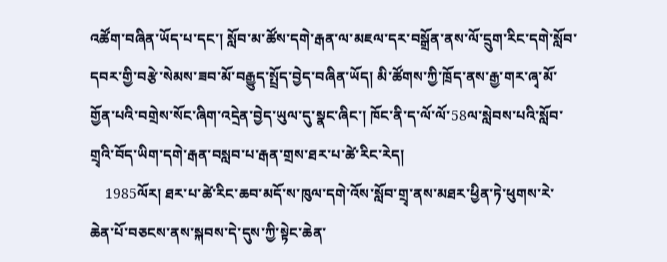འཚོག་བཞིན་ཡོད་པ་དང་། སློབ་མ་ཚོས་དགེ་རྒན་ལ་མཇལ་དར་བསྒྲོན་ནས་ལོ་དྲུག་རིང་དགེ་སློབ་དབར་གྱི་བརྩེ་སེམས་ཟབ་མོ་བརྒྱུད་སྤྲོད་བྱེད་བཞིན་ཡོད། མི་ཚོགས་ཀྱི་ཁྲོད་ནས་རྒྱ་གར་ཞྭ་མོ་གྱོན་པའི་བགྲེས་སོང་ཞིག་འདྲེན་བྱེད་ཡུལ་དུ་སྣང་ཞིང་། ཁོང་ནི་ད་ལོ་ལོ་58ལ་སླེབས་པའི་སློབ་གྲྭའི་བོད་ཡིག་དགེ་རྒན་བསླབ་པ་རྒན་གྲས་ཐར་པ་ཚེ་རིང་རེད།
    1985ལོར། ཐར་པ་ཚེ་རིང་ཆབ་མདོ་ས་ཁུལ་དགེ་འོས་སློབ་གྲྭ་ནས་མཐར་ཕྱིན་ཏེ་ཕུགས་རེ་ཆེན་པོ་བཅངས་ནས་སྐབས་དེ་དུས་ཀྱི་སྟེང་ཆེན་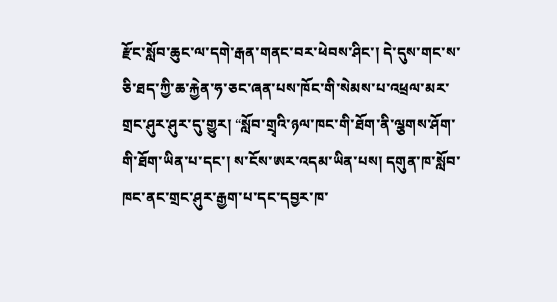རྫོང་སློབ་ཆུང་ལ་དགེ་རྒན་གནང་བར་ཕེབས་ཤིང་། དེ་དུས་གང་ས་ཅི་ཐད་ཀྱི་ཆ་རྐྱེན་ཧ་ཅང་ཞན་པས་ཁོང་གི་སེམས་པ་འཕྲལ་མར་གྲང་ཤུར་ཤུར་དུ་གྱུར། “སློབ་གྲྭའི་ཉལ་ཁང་གི་ཐོག་ནི་ལྕགས་ཤོག་གི་ཐོག་ཡིན་པ་དང་། ས་ངོས་ཨར་འདམ་ཡིན་པས། དགུན་ཁ་སློབ་ཁང་ནང་གྲང་ཤུར་རྒྱག་པ་དང་དབྱར་ཁ་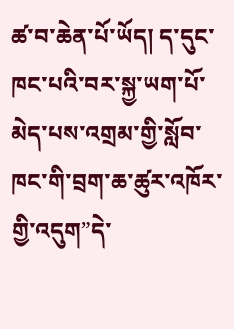ཚ་བ་ཆེན་པོ་ཡོད། ད་དུང་ཁང་པའི་བར་སྐྱ་ཡག་པོ་མེད་པས་འགྲམ་གྱི་སློབ་ཁང་གི་བྲག་ཆ་ཚུར་འཁོར་གྱི་འདུག”དེ་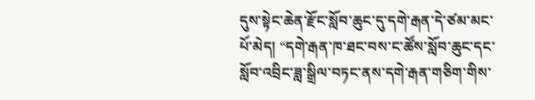དུས་སྟེང་ཆེན་རྫོང་སློབ་ཆུང་དུ་དགེ་རྒན་དེ་ཙམ་མང་པོ་མེད། “དགེ་རྒན་ཁ་ཐང་བས་ང་ཚོས་སློབ་ཆུང་དང་སློབ་འབྲིང་ཟླ་སྒྲིལ་བཏང་ནས་དགེ་རྒན་གཅིག་གིས་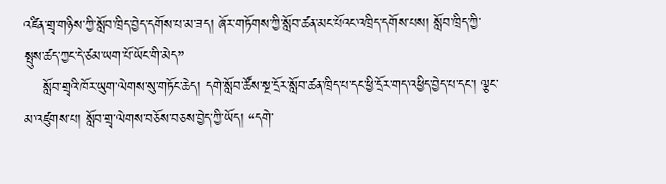འཛིན་གྲྭ་གཉིས་ཀྱི་སློབ་ཁྲིད་བྱེད་དགོས་པ་མ་ཟད། ཞོར་གཏོགས་ཀྱི་སློབ་ཚན་མང་པོའང་འཁྲིད་དགོས་པས། སློབ་ཁྲིད་ཀྱི་སྤུས་ཚད་ཀྱང་དེ་ཙམ་ཡག་པོ་ཡོང་གི་མེད”
    སློབ་གྲྭའི་ཁོར་ཡུག་ལེགས་སུ་གཏོང་ཆེད། དགེ་སློབ་ཚོས་སྔ་དྲོར་སློབ་ཚན་ཁྲིད་པ་དང་ཕྱི་དྲོར་གད་འཕྱིད་བྱེད་པ་དང་། ལྕང་མ་འཛུགས་པ། སློབ་གྲྭ་ལེགས་བཅོས་བཅས་བྱེད་ཀྱི་ཡོད། “དགེ་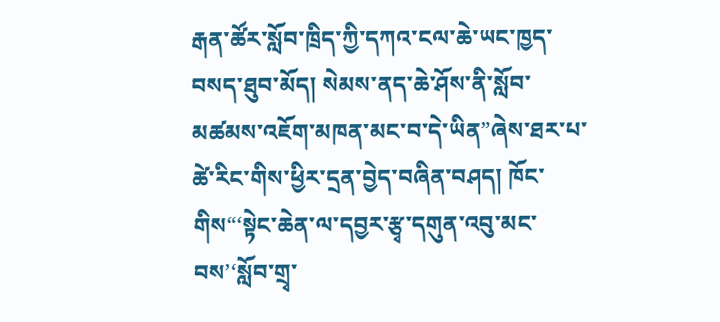རྒན་ཚོར་སློབ་ཁྲིད་ཀྱི་དཀའ་ངལ་ཆེ་ཡང་ཁྱད་བསད་ཐུབ་མོད། སེམས་ནད་ཆེ་ཤོས་ནི་སློབ་མཚམས་འཇོག་མཁན་མང་བ་དེ་ཡིན”ཞེས་ཐར་པ་ཚེ་རིང་གིས་ཕྱིར་དྲན་བྱེད་བཞིན་བཤད། ཁོང་གིས“‘སྟེང་ཆེན་ལ་དབྱར་རྩྭ་དགུན་འབུ་མང་བས’‘སློབ་གྲྭ་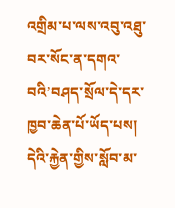འགྲིམ་པ་ལས་འབུ་འཐུ་བར་སོང་ན་དགའ་བའི’བཤད་སྲོལ་དེ་དར་ཁྱབ་ཆེན་པོ་ཡོད་པས། དེའི་རྐྱེན་གྱིས་སློབ་མ་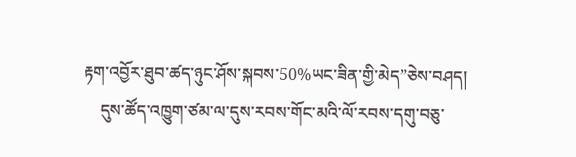རྟག་འབྱོར་ཐུབ་ཚད་ཉུང་ཤོས་སྐབས་50%ཡང་ཟིན་གྱི་མེད”ཅེས་བཤད།
    དུས་ཚོད་འཁྱུག་ཙམ་ལ་དུས་རབས་གོང་མའི་ལོ་རབས་དགུ་བཅུ་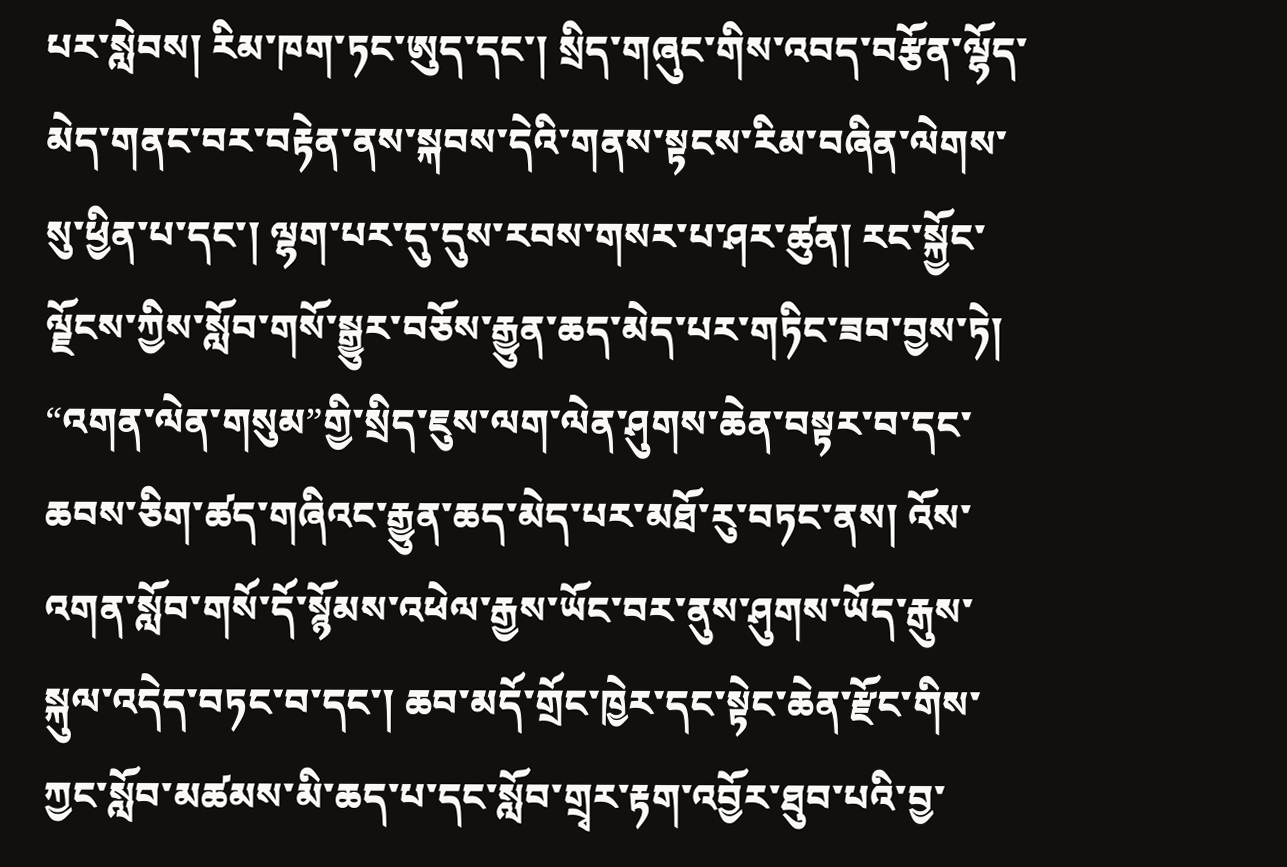པར་སླེབས། རིམ་ཁག་ཏང་ཨུད་དང་། སྲིད་གཞུང་གིས་འབད་བརྩོན་ལྷོད་མེད་གནང་བར་བརྟེན་ནས་སྐབས་དེའི་གནས་སྟངས་རིམ་བཞིན་ལེགས་སུ་ཕྱིན་པ་དང་། ལྷག་པར་དུ་དུས་རབས་གསར་པ་ཤར་ཚུན། རང་སྐྱོང་ལྗོངས་ཀྱིས་སློབ་གསོ་སྒྱུར་བཅོས་རྒྱུན་ཆད་མེད་པར་གཏིང་ཟབ་བྱས་ཏེ། “འགན་ལེན་གསུམ”གྱི་སྲིད་ཇུས་ལག་ལེན་ཤུགས་ཆེན་བསྟར་བ་དང་ཆབས་ཅིག་ཚད་གཞིའང་རྒྱུན་ཆད་མེད་པར་མཐོ་རུ་བཏང་ནས། འོས་འགན་སློབ་གསོ་དོ་སྙོམས་འཕེལ་རྒྱས་ཡོང་བར་ནུས་ཤུགས་ཡོད་རྒུས་སྐུལ་འདེད་བཏང་བ་དང་། ཆབ་མདོ་གྲོང་ཁྱེར་དང་སྟེང་ཆེན་རྫོང་གིས་ཀྱང་སློབ་མཚམས་མི་ཆད་པ་དང་སློབ་གྲྭར་རྟག་འབྱོར་ཐུབ་པའི་བྱ་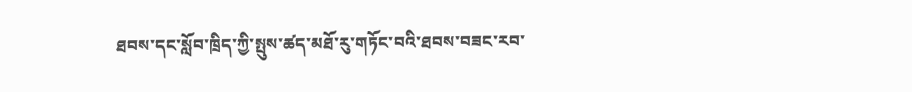ཐབས་དང་སློབ་ཁྲིད་ཀྱི་སྤུས་ཚད་མཐོ་རུ་གཏོང་བའི་ཐབས་བཟང་རབ་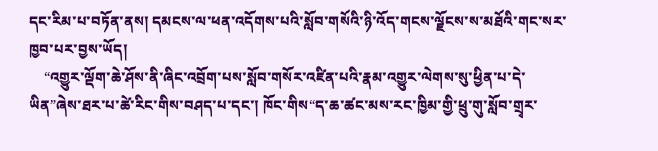དང་རིམ་པ་བཏོན་ནས། དམངས་ལ་ཕན་འདོགས་པའི་སློབ་གསོའི་ཉི་འོད་གངས་ལྗོངས་ས་མཐོའི་གང་སར་ཁྱབ་པར་བྱས་ཡོད།
    “འགྱུར་ལྡོག་ཆེ་ཤོས་ནི་ཞིང་འབྲོག་པས་སློབ་གསོར་འཛིན་པའི་རྣམ་འགྱུར་ལེགས་སུ་ཕྱིན་པ་དེ་ཡིན”ཞེས་ཐར་པ་ཚེ་རིང་གིས་བཤད་པ་དང་། ཁོང་གིས“ད་ཆ་ཚང་མས་རང་ཁྱིམ་གྱི་ཕྲུ་གུ་སློབ་གྲྭར་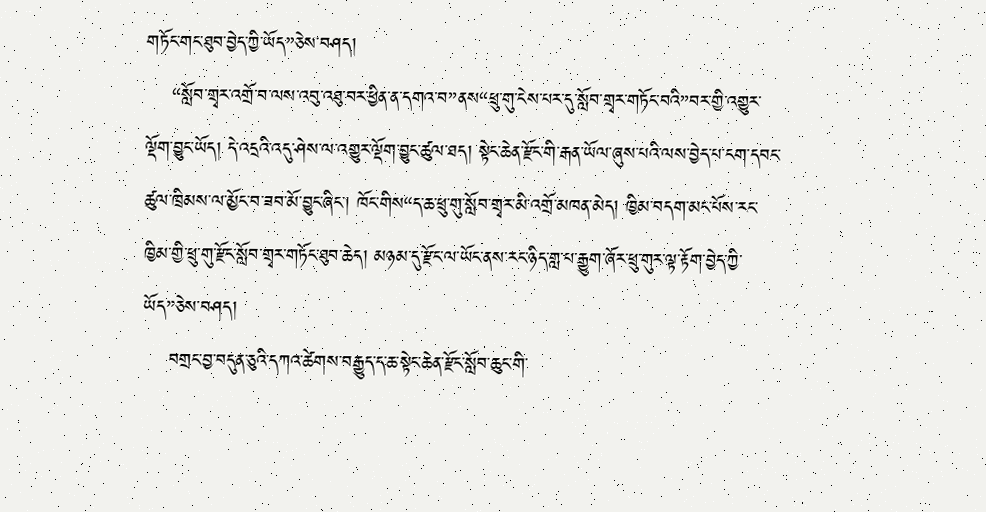གཏོང་གང་ཐུབ་བྱེད་ཀྱི་ཡོད”ཅེས་བཤད།
    “སློབ་གྲྭར་འགྲོ་བ་ལས་འབུ་འཐུ་བར་ཕྱིན་ན་དགའ་བ”ནས“ཕྲུ་གུ་ངེས་པར་དུ་སློབ་གྲྭར་གཏོང་བའི”བར་གྱི་འགྱུར་ལྡོག་བྱུང་ཡོད། དེ་འདྲའི་འདུ་ཤེས་ལ་འགྱུར་ལྡོག་བྱུང་ཚུལ་ཐད། སྟེང་ཆེན་རྫོང་གི་རྒན་ཡོལ་ཞུས་པའི་ལས་བྱེད་པ་ངག་དབང་ཚུལ་ཁྲིམས་ལ་མྱོང་བ་ཟབ་མོ་བྱུང་ཞིང་། ཁོང་གིས“ད་ཆ་ཕྲུ་གུ་སློབ་གྲྭར་མི་འགྲོ་མཁན་མེད། ཁྱིམ་བདག་མང་པོས་རང་ཁྱིམ་གྱི་ཕྲུ་གུ་རྫོང་སློབ་གྲྭར་གཏོང་ཐུབ་ཆེད། མཉམ་དུ་རྫོང་ལ་ཡོང་ནས་རང་ཉིད་གླ་པ་རྒྱུག་ཞོར་ཕྲུ་གུར་ལྟ་རྟོག་བྱེད་ཀྱི་ཡོད”ཅེས་བཤད།
    བགྲང་བྱ་བདུན་ཅུའི་དཀའ་ཚེགས་བརྒྱུད་ད་ཆ་སྟེང་ཆེན་རྫོང་སློབ་ཆུང་གི་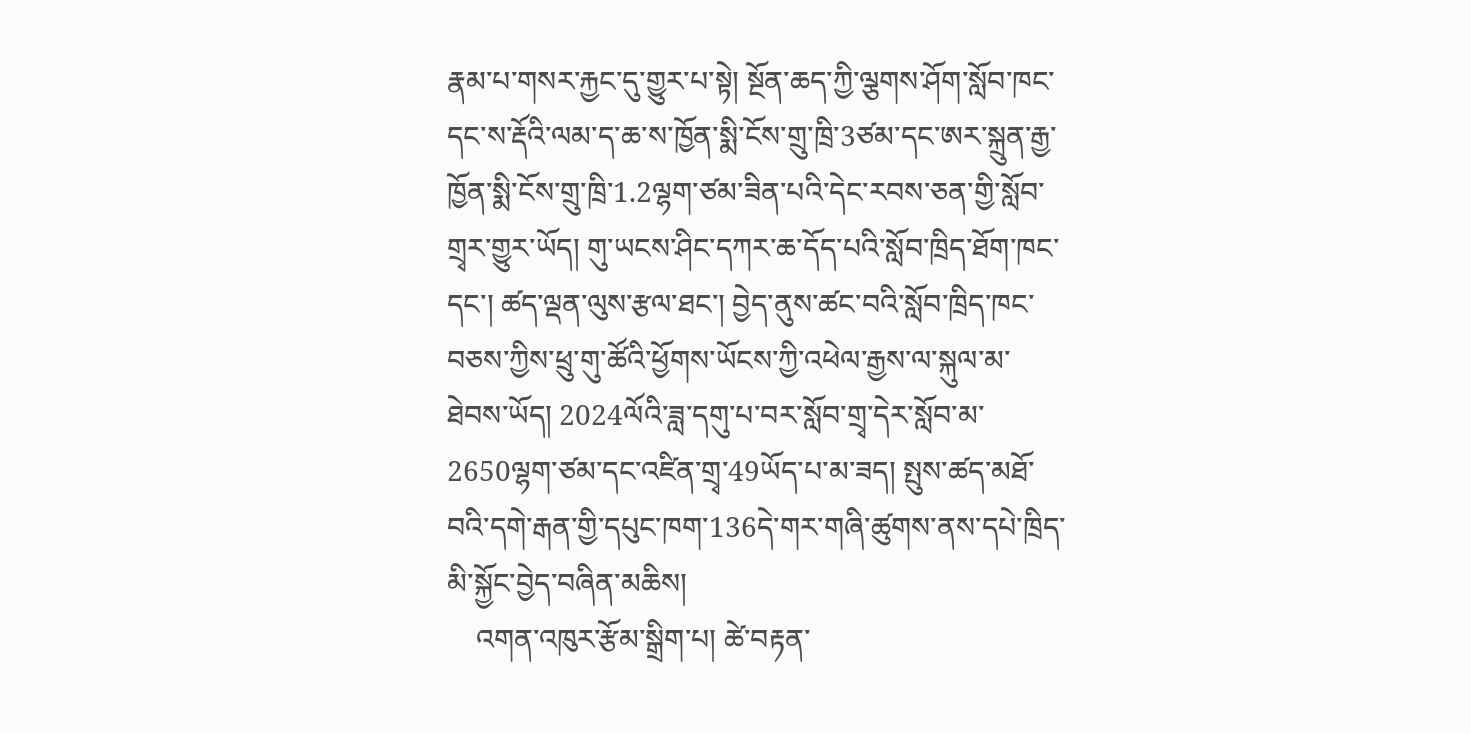རྣམ་པ་གསར་རྐྱང་དུ་གྱུར་པ་སྟེ། སྔོན་ཆད་ཀྱི་ལྕགས་ཤོག་སློབ་ཁང་དང་ས་རྡོའི་ལམ་ད་ཆ་ས་ཁྱོན་སྨི་ངོས་གྲུ་ཁྲི་3ཙམ་དང་ཨར་སྐྲུན་རྒྱ་ཁྱོན་སྨི་ངོས་གྲུ་ཁྲི་1.2ལྷག་ཙམ་ཟིན་པའི་དེང་རབས་ཅན་གྱི་སློབ་གྲྭར་གྱུར་ཡོད། གུ་ཡངས་ཤིང་དཀར་ཆ་དོད་པའི་སློབ་ཁྲིད་ཐོག་ཁང་དང་། ཚད་ལྡན་ལུས་རྩལ་ཐང་། བྱེད་ནུས་ཚང་བའི་སློབ་ཁྲིད་ཁང་བཅས་ཀྱིས་ཕྲུ་གུ་ཚོའི་ཕྱོགས་ཡོངས་ཀྱི་འཕེལ་རྒྱས་ལ་སྐུལ་མ་ཐེབས་ཡོད། 2024ལོའི་ཟླ་དགུ་པ་བར་སློབ་གྲྭ་དེར་སློབ་མ་2650ལྷག་ཙམ་དང་འཛིན་གྲྭ་49ཡོད་པ་མ་ཟད། སྤུས་ཚད་མཐོ་བའི་དགེ་རྒན་གྱི་དཔུང་ཁག་136དེ་གར་གཞི་ཚུགས་ནས་དཔེ་ཁྲིད་མི་སྐྱོང་བྱེད་བཞིན་མཆིས།
    འགན་འཁུར་རྩོམ་སྒྲིག་པ། ཚེ་བརྟན་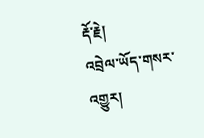རྡོ་རྗེ།
འབྲེལ་ཡོད་གསར་འགྱུར།